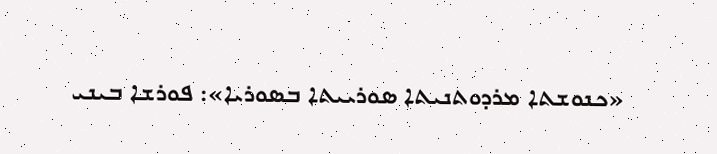«ܟܢܘܫܬܐ ܡܪܕܘܬܢܝܬܐ ܣܘܪܝܝܬܐ ܒܣܘܪܝܐ»: ܦܘܪܫܐ ܒܝܢܝ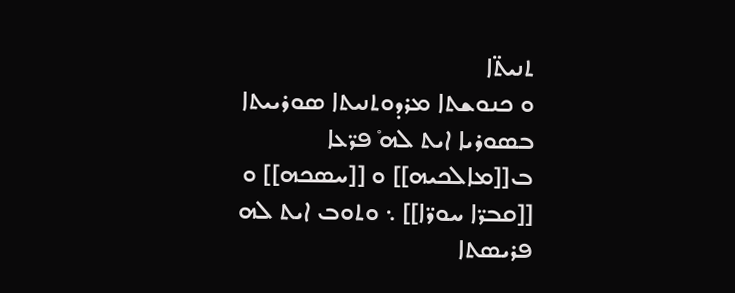ܬܢܝܬ̈ܐ
ܘ ܟܢܘܫܬܐ ܡܪܕܘܬܢܝܬܐ ܣܘܪܝܝܬܐ ܒܣܘܪܝܐ ܐܝܬ ܠܗ̊ ܦܪ̈ܥܐ ܒ[[ܡܐܠܟܝܗ]] ܘ [[ܚܣܟܗ]] ܘ [[ܩܒܪ̈ܐ ܚܘܪ̈ܐ]] ܆ ܘܬܘܒ ܐܝܬ ܠܗ ܦܪܝܣܬܐ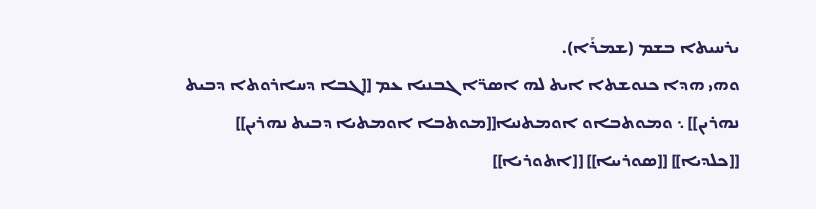ܝܪܚܝܬܐ ܒܫܡ (ܫܡܪܰܐ).
ܘܗܝ ܗܕܐ ܟܢܘܫܬܐ ܐܝܬ ܠܗ ܐܣܪ̈ܐ ܓܒܢܝܐ ܥܡ [[ܓܒܐ ܕܚܐܪܘܬܐ ܕܒܝܬ ܢܗܪܝܢ]] ܆ ܘܡܘܬܒܐܘ ܐܘܡܬܢܝܐ[[ܡܘܬܒܐ ܐܘܡܬܝܐ ܕܒܝܬ ܢܗܪܝܢ]] [[ܟܠܕܝܐ]] [[ܣܘܪܝܝܐ]] [[ܐܬܘܪܝܐ]]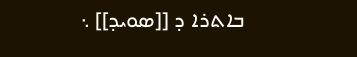ܒܐܬܪܐ ܕ [[ܣܘܝܕ]] ܆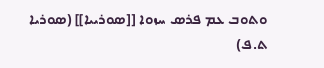ܘܬܘܒ ܥܡ ܦܪܣ ܚܙܘܐ [[ܣܘܪܝܝܐ]] (ܣܘܪܝܐ ܬ.ܦ)